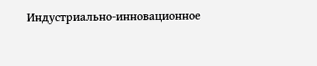Индустриально-инновационное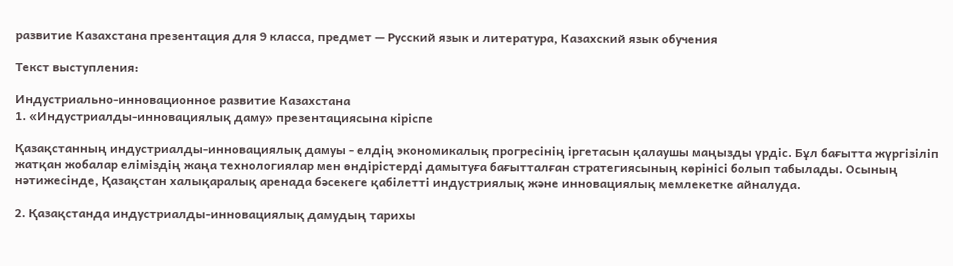развитие Казахстана презентация для 9 класса, предмет — Русский язык и литература, Казахский язык обучения

Текст выступления:

Индустриально-инновационное развитие Казахстана
1. «Индустриалды-инновациялық даму» презентациясына кіріспе

Қазақстанның индустриалды-инновациялық дамуы - елдің экономикалық прогресінің іргетасын қалаушы маңызды үрдіс. Бұл бағытта жүргізіліп жатқан жобалар еліміздің жаңа технологиялар мен өндірістерді дамытуға бағытталған стратегиясының көрінісі болып табылады. Осының нәтижесінде, Қазақстан халықаралық аренада бәсекеге қабілетті индустриялық және инновациялық мемлекетке айналуда.

2. Қазақстанда индустриалды-инновациялық дамудың тарихы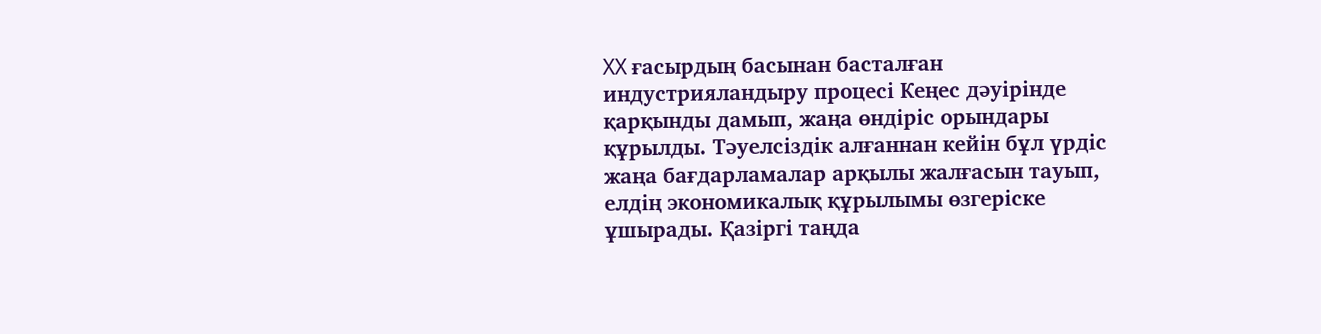XX ғасырдың басынан басталған индустрияландыру процесі Кеңес дәуірінде қарқынды дамып, жаңа өндіріс орындары құрылды. Тәуелсіздік алғаннан кейін бұл үрдіс жаңа бағдарламалар арқылы жалғасын тауып, елдің экономикалық құрылымы өзгеріске ұшырады. Қазіргі таңда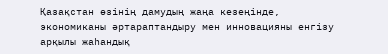Қазақстан өзінің дамудың жаңа кезеңінде, экономиканы әртараптандыру мен инновацияны енгізу арқылы жаһандық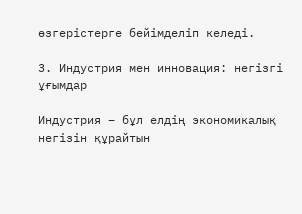өзгерістерге бейімделіп келеді.

3. Индустрия мен инновация: негізгі ұғымдар

Индустрия – бұл елдің экономикалық негізін құрайтын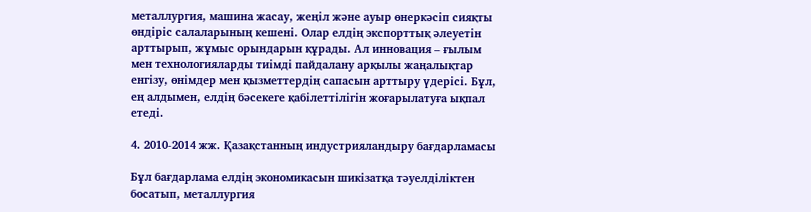металлургия, машина жасау, жеңіл және ауыр өнеркәсіп сияқты өндіріс салаларының кешені. Олар елдің экспорттық әлеуетін арттырып, жұмыс орындарын құрады. Ал инновация – ғылым мен технологияларды тиімді пайдалану арқылы жаңалықтар енгізу, өнімдер мен қызметтердің сапасын арттыру үдерісі. Бұл, ең алдымен, елдің бәсекеге қабілеттілігін жоғарылатуға ықпал етеді.

4. 2010-2014 жж. Қазақстанның индустрияландыру бағдарламасы

Бұл бағдарлама елдің экономикасын шикізатқа тәуелділіктен босатып, металлургия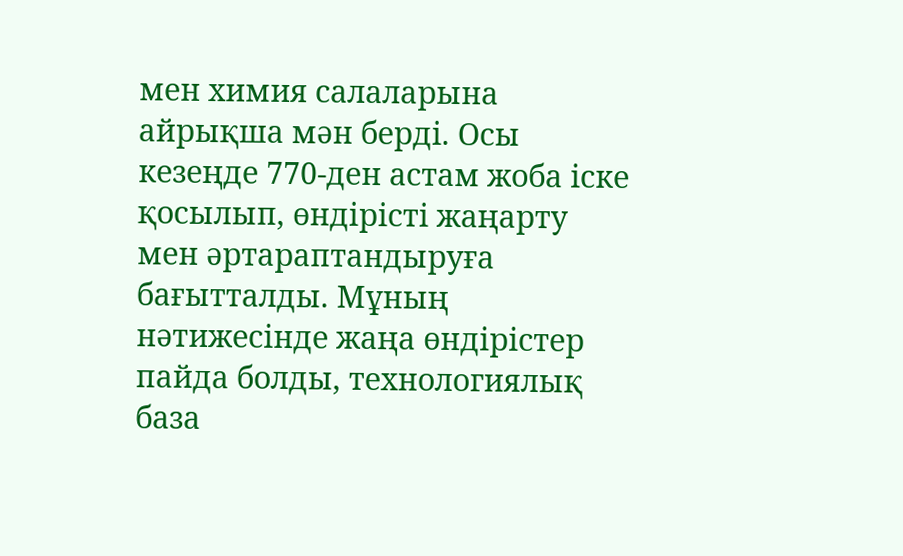мен химия салаларына айрықша мән берді. Осы кезеңде 770-ден астам жоба іске қосылып, өндірісті жаңарту мен әртараптандыруға бағытталды. Мұның нәтижесінде жаңа өндірістер пайда болды, технологиялық база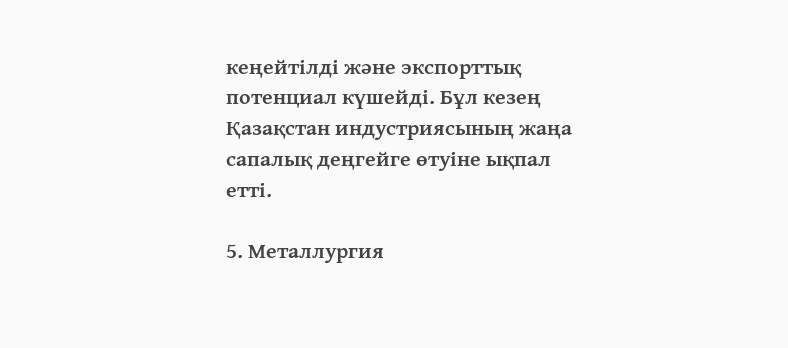кеңейтілді және экспорттық потенциал күшейді. Бұл кезең Қазақстан индустриясының жаңа сапалық деңгейге өтуіне ықпал етті.

5. Металлургия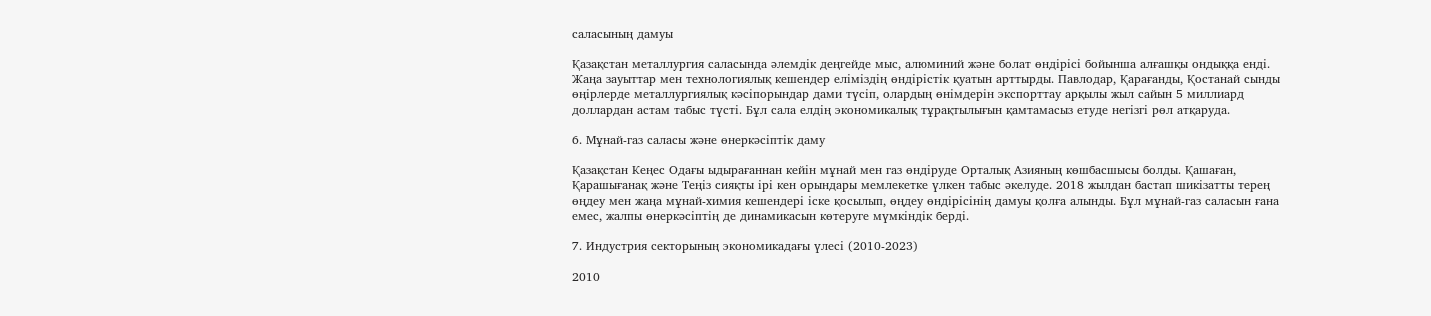саласының дамуы

Қазақстан металлургия саласында әлемдік деңгейде мыс, алюминий және болат өндірісі бойынша алғашқы ондыққа енді. Жаңа зауыттар мен технологиялық кешендер еліміздің өндірістік қуатын арттырды. Павлодар, Қарағанды, Қостанай сынды өңірлерде металлургиялық кәсіпорындар дами түсіп, олардың өнімдерін экспорттау арқылы жыл сайын 5 миллиард доллардан астам табыс түсті. Бұл сала елдің экономикалық тұрақтылығын қамтамасыз етуде негізгі рөл атқаруда.

6. Мұнай-газ саласы және өнеркәсіптік даму

Қазақстан Кеңес Одағы ыдырағаннан кейін мұнай мен газ өндіруде Орталық Азияның көшбасшысы болды. Қашаған, Қарашығанақ және Теңіз сияқты ірі кен орындары мемлекетке үлкен табыс әкелуде. 2018 жылдан бастап шикізатты терең өңдеу мен жаңа мұнай-химия кешендері іске қосылып, өңдеу өндірісінің дамуы қолға алынды. Бұл мұнай-газ саласын ғана емес, жалпы өнеркәсіптің де динамикасын көтеруге мүмкіндік берді.

7. Индустрия секторының экономикадағы үлесі (2010-2023)

2010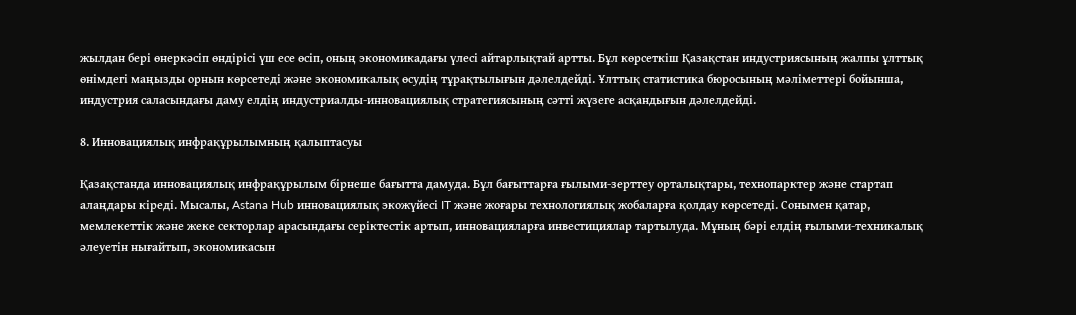жылдан бері өнеркәсіп өндірісі үш есе өсіп, оның экономикадағы үлесі айтарлықтай артты. Бұл көрсеткіш Қазақстан индустриясының жалпы ұлттық өнімдегі маңызды орнын көрсетеді және экономикалық өсудің тұрақтылығын дәлелдейді. Ұлттық статистика бюросының мәліметтері бойынша, индустрия саласындағы даму елдің индустриалды-инновациялық стратегиясының сәтті жүзеге асқандығын дәлелдейді.

8. Инновациялық инфрақұрылымның қалыптасуы

Қазақстанда инновациялық инфрақұрылым бірнеше бағытта дамуда. Бұл бағыттарға ғылыми-зерттеу орталықтары, технопарктер және стартап алаңдары кіреді. Мысалы, Astana Hub инновациялық экожүйесі IT және жоғары технологиялық жобаларға қолдау көрсетеді. Сонымен қатар, мемлекеттік және жеке секторлар арасындағы серіктестік артып, инновацияларға инвестициялар тартылуда. Мұның бәрі елдің ғылыми-техникалық әлеуетін нығайтып, экономикасын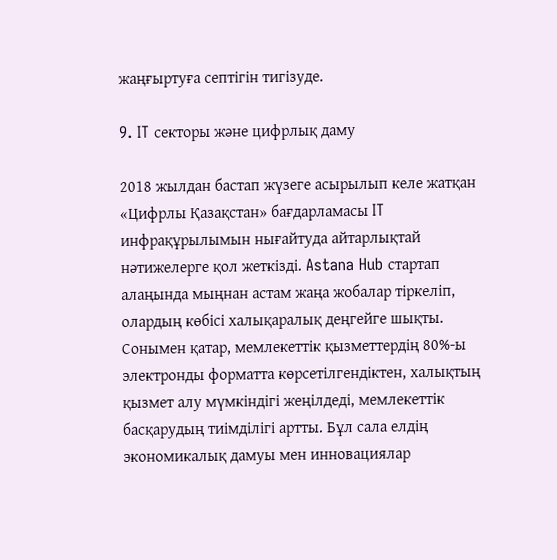жаңғыртуға септігін тигізуде.

9. IT секторы және цифрлық даму

2018 жылдан бастап жүзеге асырылып келе жатқан «Цифрлы Қазақстан» бағдарламасы IT инфрақұрылымын нығайтуда айтарлықтай нәтижелерге қол жеткізді. Astana Hub стартап алаңында мыңнан астам жаңа жобалар тіркеліп, олардың көбісі халықаралық деңгейге шықты. Сонымен қатар, мемлекеттік қызметтердің 80%-ы электронды форматта көрсетілгендіктен, халықтың қызмет алу мүмкіндігі жеңілдеді, мемлекеттік басқарудың тиімділігі артты. Бұл сала елдің экономикалық дамуы мен инновациялар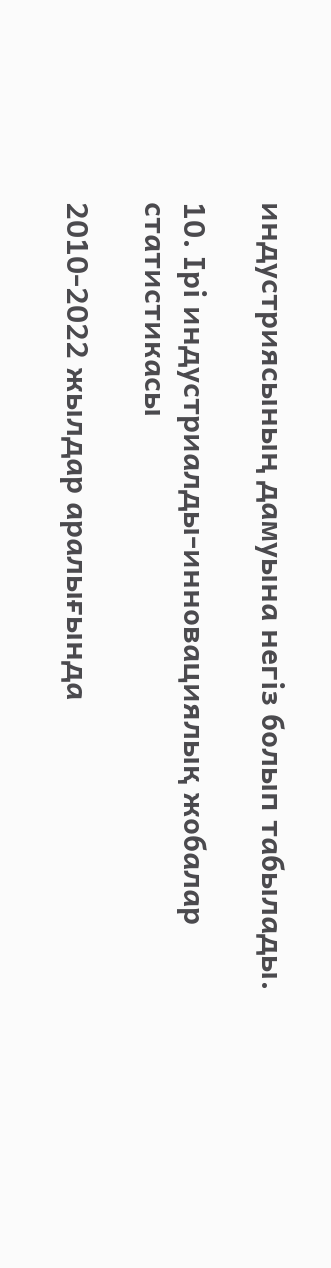индустриясының дамуына негіз болып табылады.

10. Ірі индустриалды-инновациялық жобалар статистикасы

2010-2022 жылдар аралығында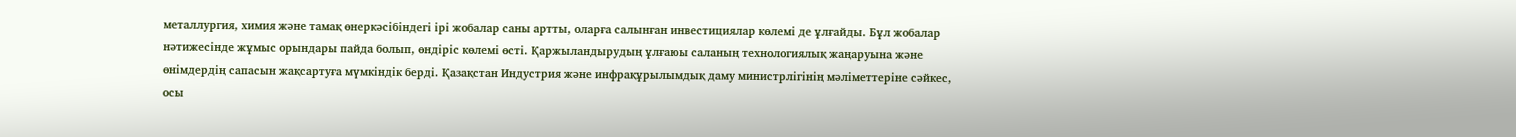металлургия, химия және тамақ өнеркәсібіндегі ірі жобалар саны артты, оларға салынған инвестициялар көлемі де ұлғайды. Бұл жобалар нәтижесінде жұмыс орындары пайда болып, өндіріс көлемі өсті. Қаржыландырудың ұлғаюы саланың технологиялық жаңаруына және өнімдердің сапасын жақсартуға мүмкіндік берді. Қазақстан Индустрия және инфрақұрылымдық даму министрлігінің мәліметтеріне сәйкес, осы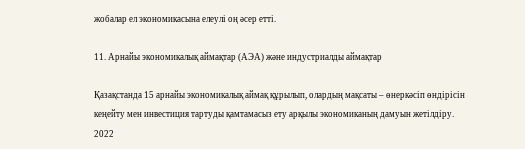жобалар ел экономикасына елеулі оң әсер етті.

11. Арнайы экономикалық аймақтар (АЭА) және индустриалды аймақтар

Қазақстанда 15 арнайы экономикалық аймақ құрылып, олардың мақсаты – өнеркәсіп өндірісін кеңейту мен инвестиция тартуды қамтамасыз ету арқылы экономиканың дамуын жетілдіру. 2022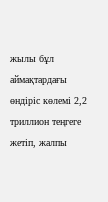жылы бұл аймақтардағы өндіріс көлемі 2,2 триллион теңгеге жетіп, жалпы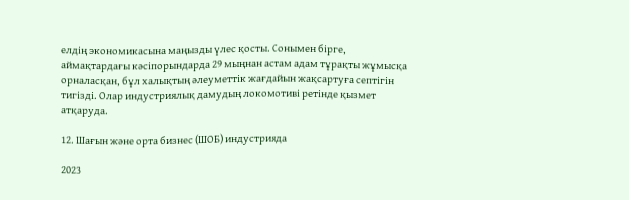елдің экономикасына маңызды үлес қосты. Сонымен бірге, аймақтардағы кәсіпорындарда 29 мыңнан астам адам тұрақты жұмысқа орналасқан, бұл халықтың әлеуметтік жағдайын жақсартуға септігін тигізді. Олар индустриялық дамудың локомотиві ретінде қызмет атқаруда.

12. Шағын және орта бизнес (ШОБ) индустрияда

2023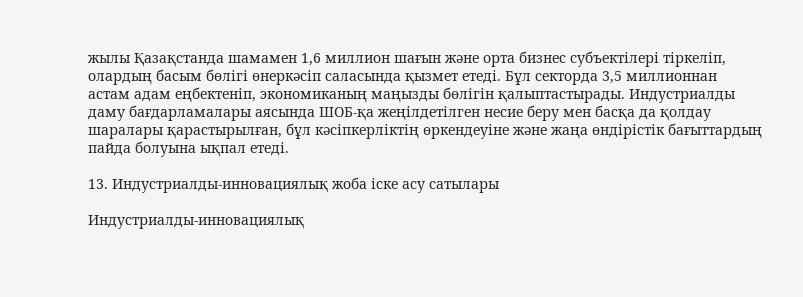жылы Қазақстанда шамамен 1,6 миллион шағын және орта бизнес субъектілері тіркеліп, олардың басым бөлігі өнеркәсіп саласында қызмет етеді. Бұл секторда 3,5 миллионнан астам адам еңбектеніп, экономиканың маңызды бөлігін қалыптастырады. Индустриалды даму бағдарламалары аясында ШОБ-қа жеңілдетілген несие беру мен басқа да қолдау шаралары қарастырылған, бұл кәсіпкерліктің өркендеуіне және жаңа өндірістік бағыттардың пайда болуына ықпал етеді.

13. Индустриалды-инновациялық жоба іске асу сатылары

Индустриалды-инновациялық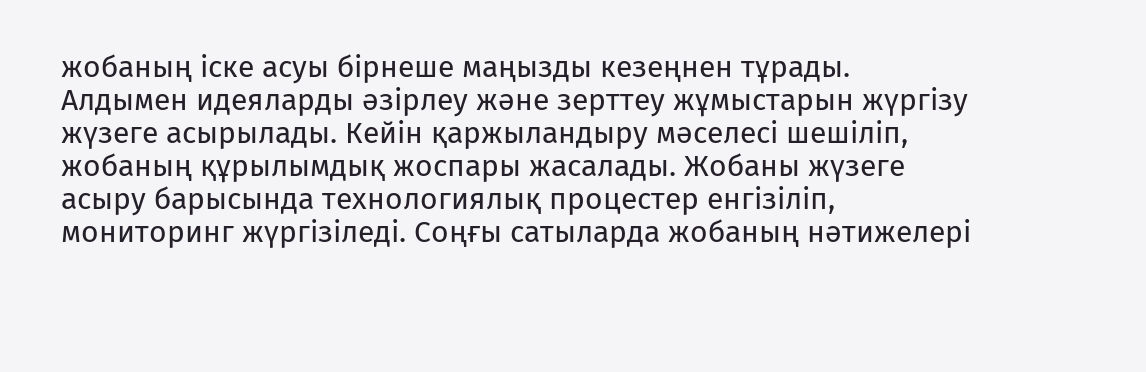жобаның іске асуы бірнеше маңызды кезеңнен тұрады. Алдымен идеяларды әзірлеу және зерттеу жұмыстарын жүргізу жүзеге асырылады. Кейін қаржыландыру мәселесі шешіліп, жобаның құрылымдық жоспары жасалады. Жобаны жүзеге асыру барысында технологиялық процестер енгізіліп, мониторинг жүргізіледі. Соңғы сатыларда жобаның нәтижелері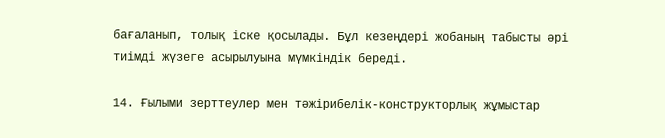бағаланып, толық іске қосылады. Бұл кезеңдері жобаның табысты әрі тиімді жүзеге асырылуына мүмкіндік береді.

14. Ғылыми зерттеулер мен тәжірибелік-конструкторлық жұмыстар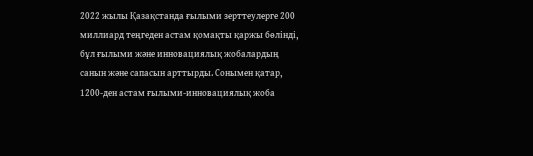2022 жылы Қазақстанда ғылыми зерттеулерге 200 миллиард теңгеден астам қомақты қаржы бөлінді, бұл ғылыми және инновациялық жобалардың санын және сапасын арттырды. Сонымен қатар, 1200-ден астам ғылыми-инновациялық жоба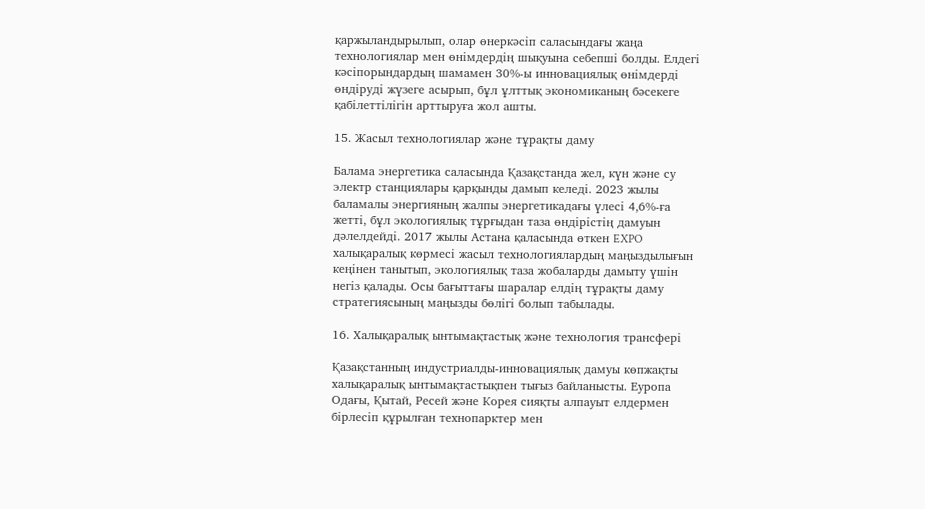қаржыландырылып, олар өнеркәсіп саласындағы жаңа технологиялар мен өнімдердің шықуына себепші болды. Елдегі кәсіпорындардың шамамен 30%-ы инновациялық өнімдерді өндіруді жүзеге асырып, бұл ұлттық экономиканың бәсекеге қабілеттілігін арттыруға жол ашты.

15. Жасыл технологиялар және тұрақты даму

Балама энергетика саласында Қазақстанда жел, күн және су электр станциялары қарқынды дамып келеді. 2023 жылы баламалы энергияның жалпы энергетикадағы үлесі 4,6%-ға жетті, бұл экологиялық тұрғыдан таза өндірістің дамуын дәлелдейді. 2017 жылы Астана қаласында өткен EXPO халықаралық көрмесі жасыл технологиялардың маңыздылығын кеңінен танытып, экологиялық таза жобаларды дамыту үшін негіз қалады. Осы бағыттағы шаралар елдің тұрақты даму стратегиясының маңызды бөлігі болып табылады.

16. Халықаралық ынтымақтастық және технология трансфері

Қазақстанның индустриалды-инновациялық дамуы көпжақты халықаралық ынтымақтастықпен тығыз байланысты. Еуропа Одағы, Қытай, Ресей және Корея сияқты алпауыт елдермен бірлесіп құрылған технопарктер мен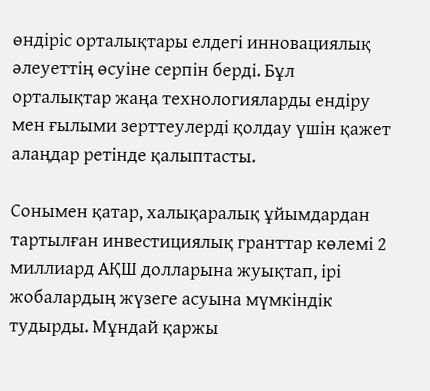өндіріс орталықтары елдегі инновациялық әлеуеттің өсуіне серпін берді. Бұл орталықтар жаңа технологияларды ендіру мен ғылыми зерттеулерді қолдау үшін қажет алаңдар ретінде қалыптасты.

Сонымен қатар, халықаралық ұйымдардан тартылған инвестициялық гранттар көлемі 2 миллиард АҚШ долларына жуықтап, ірі жобалардың жүзеге асуына мүмкіндік тудырды. Мұндай қаржы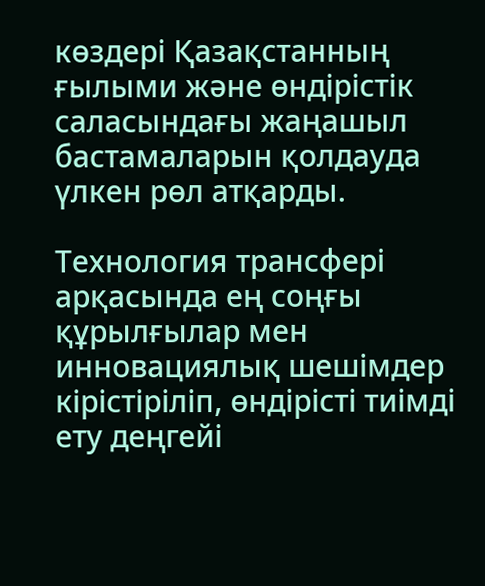көздері Қазақстанның ғылыми және өндірістік саласындағы жаңашыл бастамаларын қолдауда үлкен рөл атқарды.

Технология трансфері арқасында ең соңғы құрылғылар мен инновациялық шешімдер кірістіріліп, өндірісті тиімді ету деңгейі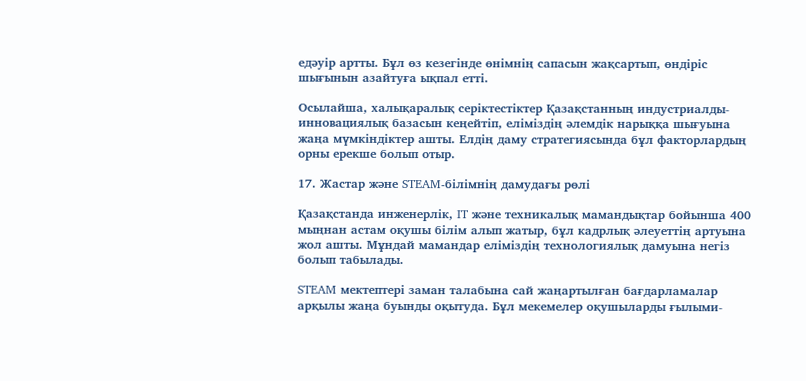едәуір артты. Бұл өз кезегінде өнімнің сапасын жақсартып, өндіріс шығынын азайтуға ықпал етті.

Осылайша, халықаралық серіктестіктер Қазақстанның индустриалды-инновациялық базаcын кеңейтіп, еліміздің әлемдік нарыққа шығуына жаңа мүмкіндіктер ашты. Елдің даму стратегиясында бұл факторлардың орны ерекше болып отыр.

17. Жастар және STEAM-білімнің дамудағы рөлі

Қазақстанда инженерлік, IT және техникалық мамандықтар бойынша 400 мыңнан астам оқушы білім алып жатыр, бұл кадрлық әлеуеттің артуына жол ашты. Мұндай мамандар еліміздің технологиялық дамуына негіз болып табылады.

STEAM мектептері заман талабына сай жаңартылған бағдарламалар арқылы жаңа буынды оқытуда. Бұл мекемелер оқушыларды ғылыми-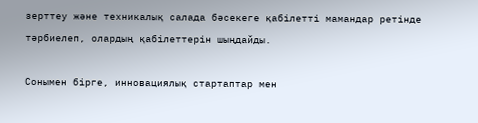зерттеу және техникалық салада бәсекеге қабілетті мамандар ретінде тәрбиелеп, олардың қабілеттерін шыңдайды.

Сонымен бірге, инновациялық стартаптар мен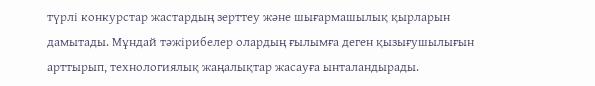түрлі конкурстар жастардың зерттеу және шығармашылық қырларын дамытады. Мұндай тәжірибелер олардың ғылымға деген қызығушылығын арттырып, технологиялық жаңалықтар жасауға ынталандырады.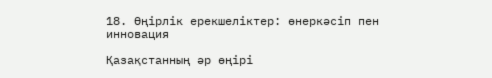18. Өңірлік ерекшеліктер: өнеркәсіп пен инновация

Қазақстанның әр өңірі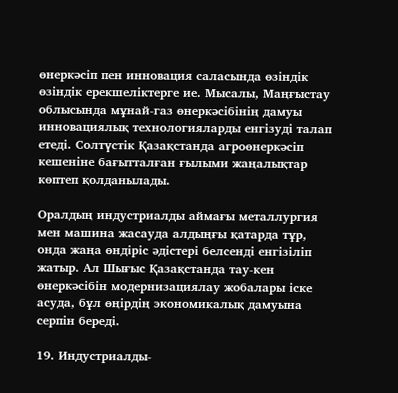өнеркәсіп пен инновация саласында өзіндік өзіндік ерекшеліктерге ие. Мысалы, Маңғыстау облысында мұнай-газ өнеркәсібінің дамуы инновациялық технологияларды енгізуді талап етеді. Солтүстік Қазақстанда агроөнеркәсіп кешеніне бағытталған ғылыми жаңалықтар көптеп қолданылады.

Оралдың индустриалды аймағы металлургия мен машина жасауда алдыңғы қатарда тұр, онда жаңа өндіріс әдістері белсенді енгізіліп жатыр. Ал Шығыс Қазақстанда тау-кен өнеркәсібін модернизациялау жобалары іске асуда, бұл өңірдің экономикалық дамуына серпін береді.

19. Индустриалды-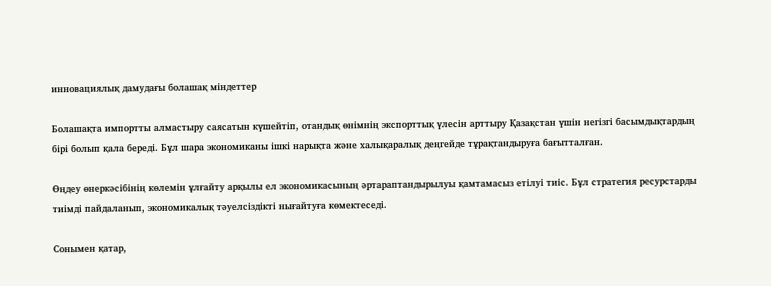инновациялық дамудағы болашақ міндеттер

Болашақта импортты алмастыру саясатын күшейтіп, отандық өнімнің экспорттық үлесін арттыру Қазақстан үшін негізгі басымдықтардың бірі болып қала береді. Бұл шара экономиканы ішкі нарықта және халықаралық деңгейде тұрақтандыруға бағытталған.

Өңдеу өнеркәсібінің көлемін ұлғайту арқылы ел экономикасының әртараптандырылуы қамтамасыз етілуі тиіс. Бұл стратегия ресурстарды тиімді пайдаланып, экономикалық тәуелсіздікті нығайтуға көмектеседі.

Сонымен қатар,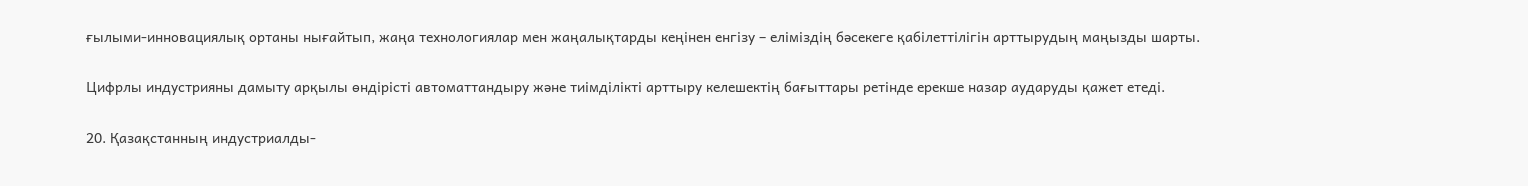ғылыми-инновациялық ортаны нығайтып, жаңа технологиялар мен жаңалықтарды кеңінен енгізу – еліміздің бәсекеге қабілеттілігін арттырудың маңызды шарты.

Цифрлы индустрияны дамыту арқылы өндірісті автоматтандыру және тиімділікті арттыру келешектің бағыттары ретінде ерекше назар аударуды қажет етеді.

20. Қазақстанның индустриалды-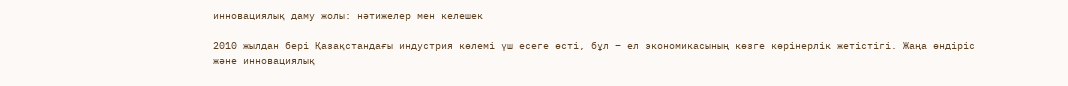инновациялық даму жолы: нәтижелер мен келешек

2010 жылдан бері Қазақстандағы индустрия көлемі үш есеге өсті, бұл – ел экономикасының көзге көрінерлік жетістігі. Жаңа өндіріс және инновациялық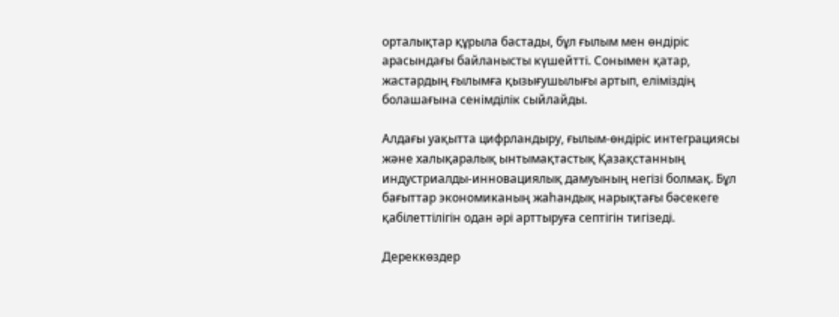орталықтар құрыла бастады, бұл ғылым мен өндіріс арасындағы байланысты күшейтті. Сонымен қатар, жастардың ғылымға қызығушылығы артып, еліміздің болашағына сенімділік сыйлайды.

Алдағы уақытта цифрландыру, ғылым-өндіріс интеграциясы және халықаралық ынтымақтастық Қазақстанның индустриалды-инновациялық дамуының негізі болмақ. Бұл бағыттар экономиканың жаһандық нарықтағы бәсекеге қабілеттілігін одан әрі арттыруға септігін тигізеді.

Дереккөздер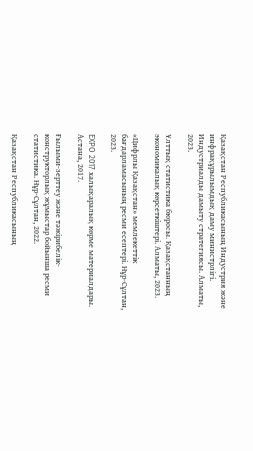Қазақстан Республикасының Индустрия және инфрақұрылымдық даму министрлігі. Индустриалды дамыту стратегиясы. Алматы, 2023.

Ұлттық статистика бюросы. Қазақстанның экономикалық көрсеткіштері. Алматы, 2023.

«Цифрлы Қазақстан» мемлекеттік бағдарламасының ресми есептері. Нұр-Сұлтан, 2023.

EXPO 2017 халықаралық көрме материалдары. Астана, 2017.

Ғылыми-зерттеу және тәжірибелік-конструкторлық жұмыстар бойынша ресми статистика. Нұр-Сұлтан, 2022.

Қазақстан Республикасының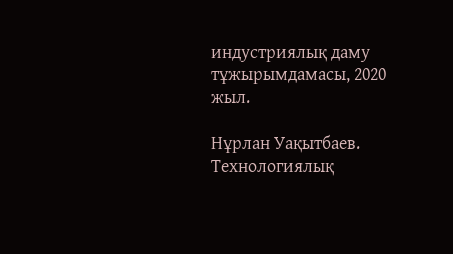индустриялық даму тұжырымдамасы, 2020 жыл.

Нұрлан Уақытбаев. Технологиялық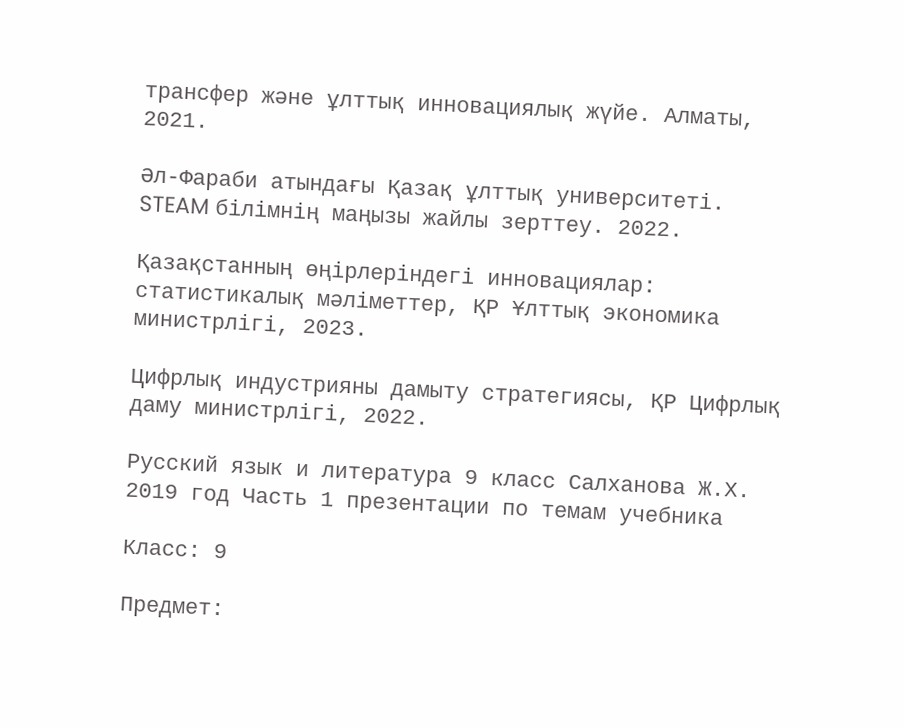трансфер және ұлттық инновациялық жүйе. Алматы, 2021.

Әл-Фараби атындағы Қазақ ұлттық университеті. STEAM білімнің маңызы жайлы зерттеу. 2022.

Қазақстанның өңірлеріндегі инновациялар: статистикалық мәліметтер, ҚР Ұлттық экономика министрлігі, 2023.

Цифрлық индустрияны дамыту стратегиясы, ҚР Цифрлық даму министрлігі, 2022.

Русский язык и литература 9 класс Салханова Ж.Х. 2019 год Часть 1 презентации по темам учебника

Класс: 9

Предмет: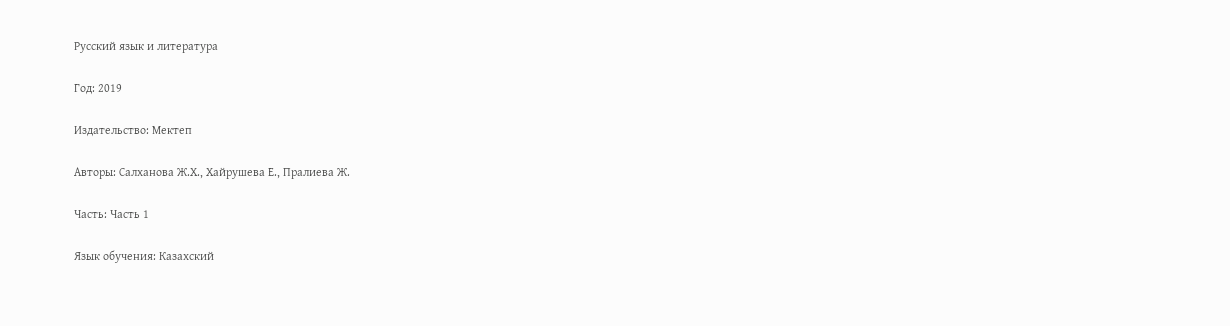Русский язык и литература

Год: 2019

Издательство: Мектеп

Авторы: Салханова Ж.Х., Хайрушева Е., Пралиева Ж.

Часть: Часть 1

Язык обучения: Казахский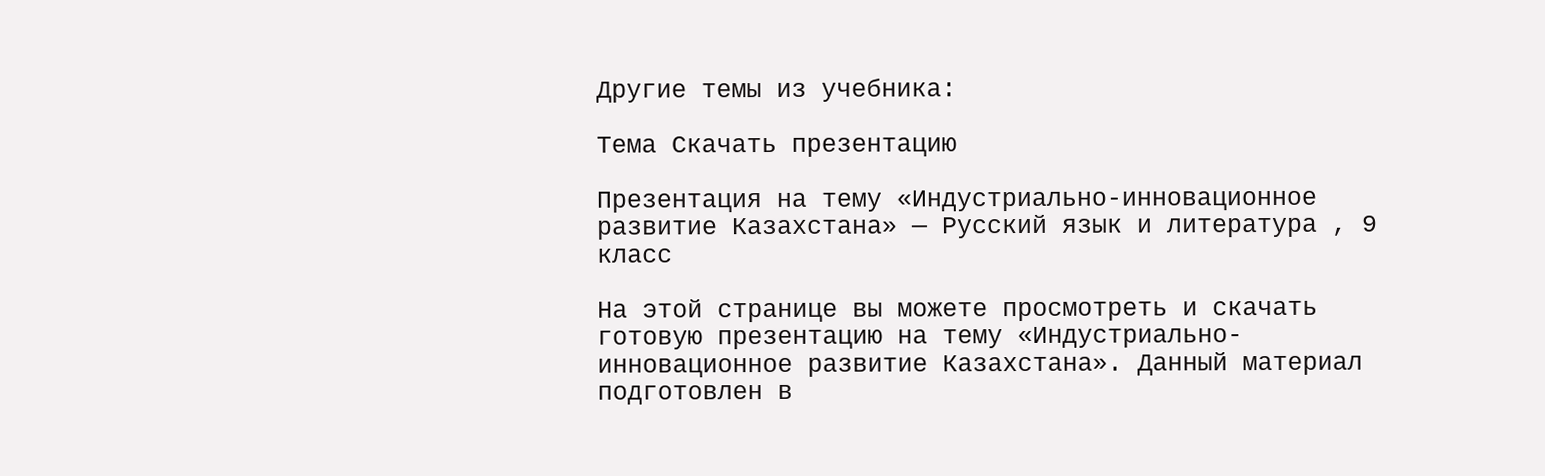Другие темы из учебника:

Тема Скачать презентацию

Презентация на тему «Индустриально-инновационное развитие Казахстана» — Русский язык и литература , 9 класс

На этой странице вы можете просмотреть и скачать готовую презентацию на тему «Индустриально-инновационное развитие Казахстана». Данный материал подготовлен в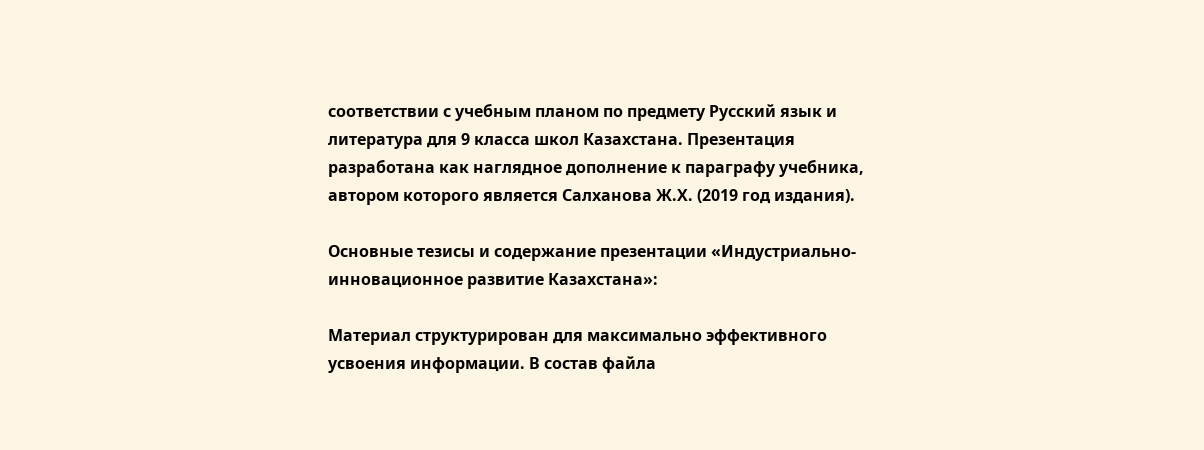соответствии с учебным планом по предмету Русский язык и литература для 9 класса школ Казахстана. Презентация разработана как наглядное дополнение к параграфу учебника, автором которого является Салханова Ж.Х. (2019 год издания).

Основные тезисы и содержание презентации «Индустриально-инновационное развитие Казахстана»:

Материал структурирован для максимально эффективного усвоения информации. В состав файла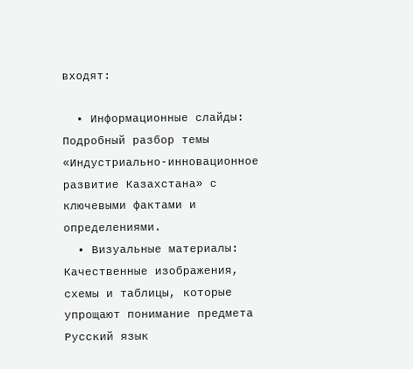входят:

  • Информационные слайды: Подробный разбор темы «Индустриально-инновационное развитие Казахстана» с ключевыми фактами и определениями.
  • Визуальные материалы: Качественные изображения, схемы и таблицы, которые упрощают понимание предмета Русский язык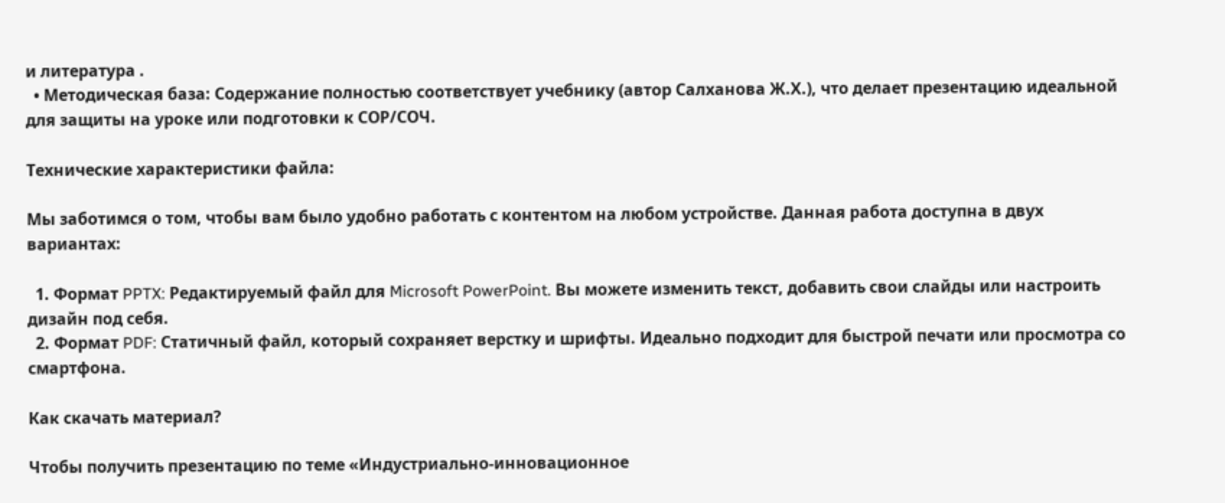и литература .
  • Методическая база: Содержание полностью соответствует учебнику (автор Салханова Ж.Х.), что делает презентацию идеальной для защиты на уроке или подготовки к СОР/СОЧ.

Технические характеристики файла:

Мы заботимся о том, чтобы вам было удобно работать с контентом на любом устройстве. Данная работа доступна в двух вариантах:

  1. Формат PPTX: Редактируемый файл для Microsoft PowerPoint. Вы можете изменить текст, добавить свои слайды или настроить дизайн под себя.
  2. Формат PDF: Статичный файл, который сохраняет верстку и шрифты. Идеально подходит для быстрой печати или просмотра со смартфона.

Как скачать материал?

Чтобы получить презентацию по теме «Индустриально-инновационное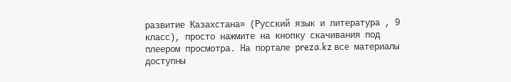развитие Казахстана» (Русский язык и литература , 9 класс), просто нажмите на кнопку скачивания под плеером просмотра. На портале preza.kz все материалы доступны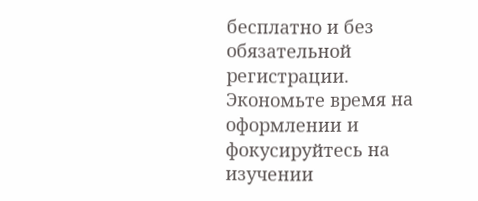бесплатно и без обязательной регистрации. Экономьте время на оформлении и фокусируйтесь на изучении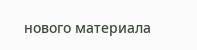нового материала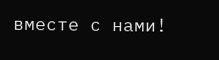вместе с нами!